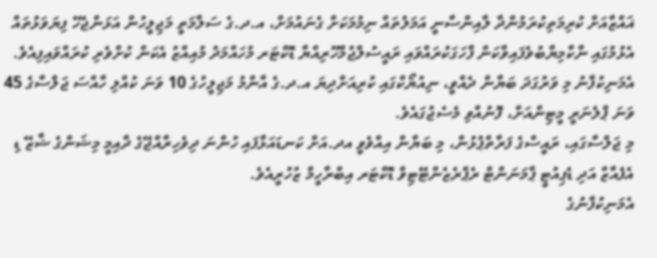ޣައްޒާއަށް ކުރިމަތިކުރަމުންދާ ލާއިންސާނީ އަމަލުތައް ނިމުމަކަށް ގެނައުމަށް، އ.ދ.ގެ ސަލާމަތީ މަޖިލީހުން އަޅަންޖެހޭ ފިޔަވަޅުތައް އެޅުމުގައި ނާކާމިޔާބުވެފައިވާކަން ފާހަގަކުރައްވައި ރައީސުލްޖުމްހޫރިއްޔާ ޑޮކްޓަރ މުހައްމަދު މުއިއްޒު އެކަން ކުށްވެރި ކުރައްވައިފިއެވެ.
އެމަނިކުފާނު މި ވަރުގަދަ ބަޔާން ދެއްވީ، ނިއުޔޯކްގައި ކުރިއަށްދިޔަ އ.ދ.ގެ އާންމު މަޖިލީހުގެ 10 ވަނަ ކުއްލި ހާއްސަ ޖަލްސާގެ 45 ވަނަ ޕްލެނަރީ މީޓިންއަށް، ފޮނުއްވި މެސެޖުގައެވެ.
މި ޖަލްސާގައި، ރައީސްގެ ފަރާތްޕުޅުން، މި ބަޔާން އިއްވެވީ އދ.އަށް ކަނޑައަޅާފައި ހުންނަ ދިވެހިރާއްޖޭގެ ދާއިމީ މިޝަންގެ ޝާޒޭ ޑި އެފެއާޒް އަދި ޑެޕިއުޓީ ޕާމަނަންޓް ރެޕްރެޒެންޓޭޓިވް ޑޮކްޓަރ އިބްރާހީމް ޒުހުރީއެވެ.
އެމަނިކުފާނުގެ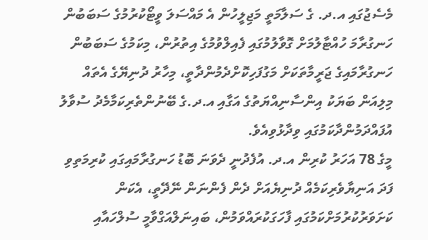މެސެޖުގައި އ.ދ. ގެ ސަލާމަތީ މަޖިލީހުން އެ މައްސަލަ ވީޓޯކުރުމުގެ ސަބަބުން ހަނގުރާމަ ހުއްޓާލުމަށް ގޮވާލުމުގައި ފެއިލްވުމުގެ އިތުރުން، މިކަމުގެ ސަބަބުން ހަނގުރާމައިގެ ޖަރީމާތަކަށް މަގުފަހިކޮށްދެމުންދާތީ، މިހާރު ދުނިޔޭގެ އެތައް މިލިއަން ބަޔަކު އިންސާނިއްޔަތުގެ އަގާއި އ.ދ.ގެ ބޭނުންތެރިކަމާމެދު ސުވާލު އުފައްދަމުންދާކަމުގައި ވިދާޅުވިއެވެ.
މީގެ 78 އަހަރު ކުރިން އ.ދ. އުފެދުނީ ދެވަނަ ބޮޑު ހަނގުރާމައިގައި ކުރިމަތިވި ފަދަ އަނިޔާވެރިކަމެއް ދުނިޔެއަށް ދެން ފެންނަން ނޭދޭތީ، އެކަން ކަށަވަރުކުރުމަށްކަމުގައި ފާހަގަކުރައްވަމުން، ބައިނަލްއަގްވާމީ ސުލްހައާއި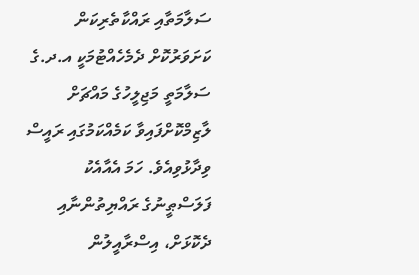ސަލާމަތާއި ރައްކާތެރިކަން ކަށަވަރުކޮށް ދެމެހެއްޓުމަކީ އ.ދ.ގެ ސަލާމަތީ މަޖިލީހުގެ މައްޗަށް ލާޒިމްކޮށްފައިވާ ކަމެއްކަމުގައި ރައީސް ވިދާޅުވިއެވެ. ހަމަ އެއާއެކު ފަލަސްޠީނުގެ ރައްޔިތުންނާއި ދެކޮޅަށް، އިސްރާއީލުން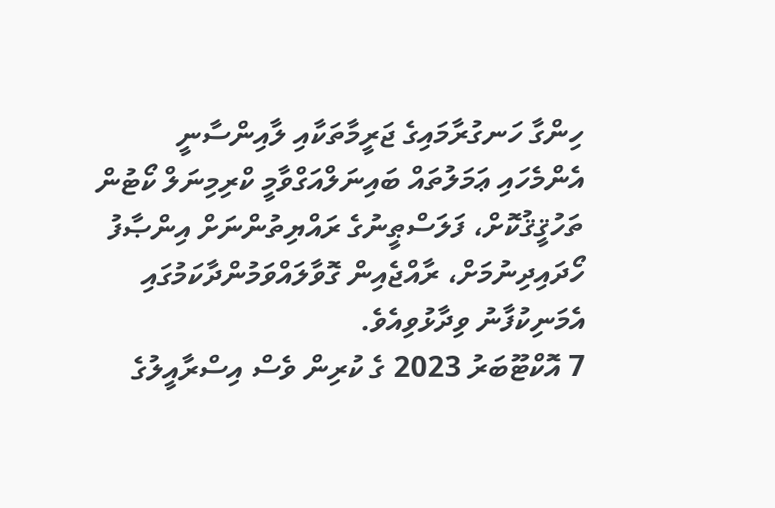ހިންގާ ހަނގުރާމައިގެ ޖަރީމާތަކާއި ލާއިންސާނީ އެންމެހައި ޢަމަލުތައް ބައިނަލްއަގްވާމީ ކްރިމިނަލް ކޯޓުން ތަހުޤީޤުކޮށް، ފަލަސްޠީނުގެ ރައްޔިތުންނަށް އިންޞާފު ހޯދައިދިނުމަށް، ރާއްޖެއިން ގޮވާލައްވަމުންދާކަމުގައި އެމަނިކުފާނު ވިދާޅުވިއެވެ.
7 އޮކްޓޫބަރު 2023 ގެ ކުރިން ވެސް އިސްރާއީލުގެ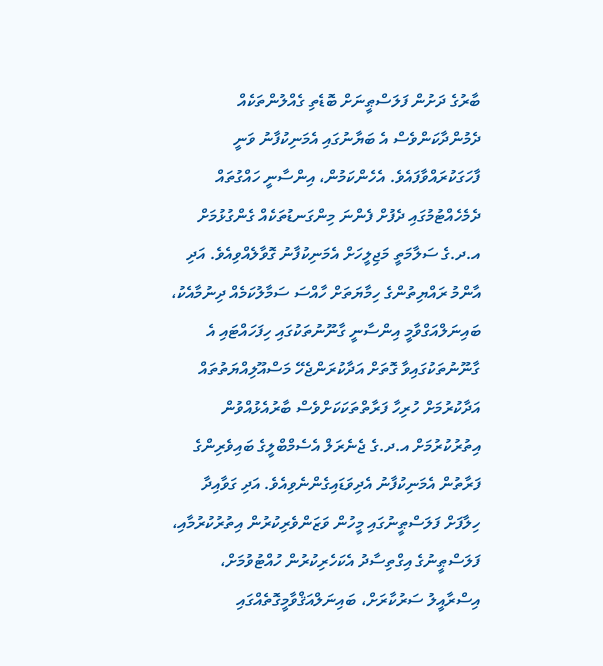ބާރުގެ ދަށުން ފަލަސްޠީނަށް ބޮޑެތި ގެއްލުންތަކެއް ދެމުންދާކަންވެސް އެ ބަޔާނުގައި އެމަނިކުފާނު ވަނީ ފާހަގަކުރައްވާފައެވެ. އެހެންކަމުން، އިންސާނީ ހައްގުތައް ދެމެހެއްޓުމުގައި ދެފުށް ފެންނަ މިންގަނޑުތަކެއް ގެންގުޅުމަށް އ.ދ.ގެ ސަލާމަތީ މަޖިލީހަށް އެމަނިކުފާނު ގޮވާލެއްވިއެވެ. އަދި އާންމު ރައްޔިތުންގެ ހިމާޔަތަށް ހާއްސަ ސަމާލުކަމެއް ދިނުމާއެކު، ބައިނަލްއަގްވާމީ އިންސާނީ ގާނޫނުތަކުގައި ހިފަހައްޓައި އެ ގާނޫނުތަކުގައިވާ ގޮތަށް އަދާކުރަންޖެހޭ މަސްއޫލިއްޔަތުތައް އަދާކުރުމަށް ހުރިހާ ފަރާތްތަކަކަށްވެސް ބާރުއެޅުއްވުން އިތުރުކުރުމަށް އ.ދ.ގެ ޖެނެރަލް އެސެމްބްލީގެ ބައިވެރިންގެ ފަރާތުން އެމަނިކުފާނު އެދިވަޑައިގެންނެވިއެވެ. އަދި ގަވާއިދާ ހިލާފަށް ފަލަސްޠީނުގައި މީހުން ވަޒަންވެރިކުރުން އިތުރުކުރުމާއި، ފަލަސްޠީނުގެ އިގްތިސާދު އެކަހެރިކުރުން ހުއްޓުވުމަށް، އިސްރާއީލު ސަރުކާރަށް، ބައިނަލްއަޤްވާމީގޮތެއްގައި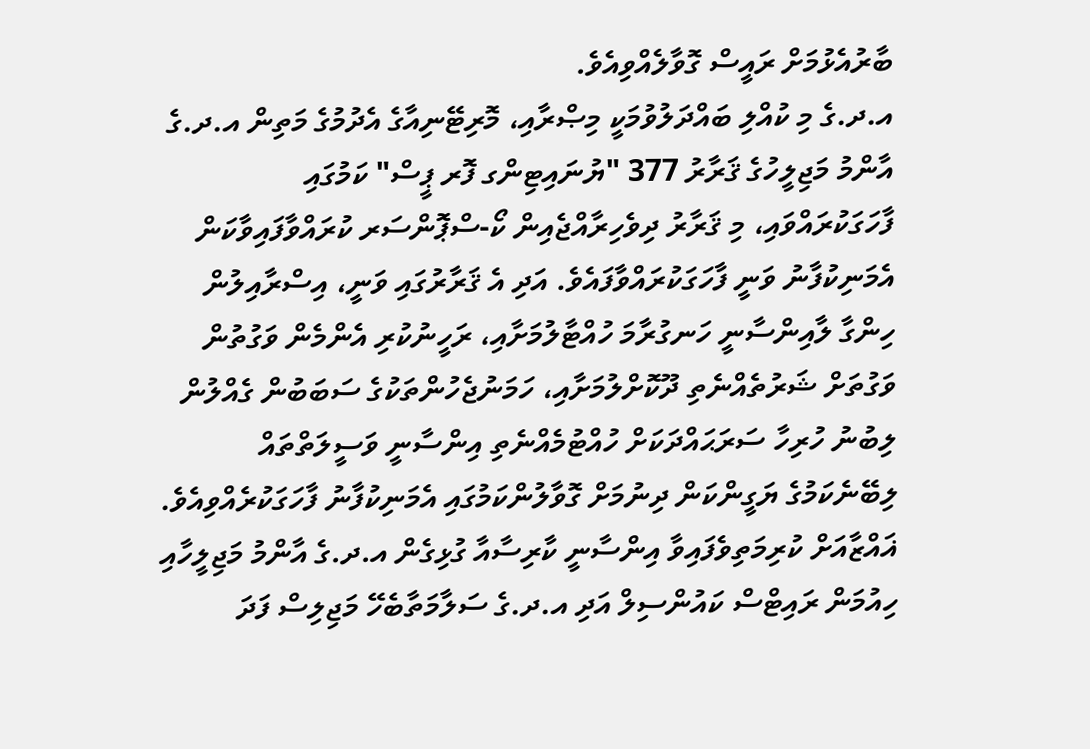ބާރުއެޅުމަށް ރައީސް ގޮވާލެއްވިއެވެ.
އ.ދ.ގެ މި ކުއްލި ބައްދަލުވުމަކީ މިޞްރާއި، މޮރިޓޭނިއާގެ އެދުމުގެ މަތިން އ.ދ.ގެ އާންމު މަޖިލީހުގެ ޤަރާރު 377 "ޔުނައިޓިންގ ފޮރ ޕީސް" ކަމުގައި ފާހަގަކުރައްވައި، މި ޤަރާރު ދިވެހިރާއްޖެއިން ކޯ-ސްޕޮންސަރ ކުރައްވާފައިވާކަން އެމަނިކުފާނު ވަނީ ފާހަގަކުރައްވާފައެވެ. އަދި އެ ޤަރާރުގައި ވަނީ، އިސްރާއިލުން ހިންގާ ލާއިންސާނީ ހަނގުރާމަ ހުއްޓާލުމަށާއި، ރަހީނުކުރި އެންމެން ވަގުތުން ވަގުތަށް ޝަރުތެއްނެތި ދޫކޮށްލުމަށާއި، ހަމަނުޖެހުންތަކުގެ ސަބަބުން ގެއްލުން ލިބުނު ހުރިހާ ސަރަޙައްދަކަށް ހުއްޓުމެއްނެތި އިންސާނީ ވަސީލަތްތައް ލިބޭނެކަމުގެ ޔަގީންކަން ދިނުމަށް ގޮވާލުންކަމުގައި އެމަނިކުފާނު ފާހަގަކުރެއްވިއެވެ.
ޣައްޒާއަށް ކުރިމަތިވެފައިވާ އިންސާނީ ކާރިސާއާ ގުޅިގެން އ.ދ.ގެ އާންމު މަޖިލީހާއި ހިއުމަން ރައިޓްސް ކައުންސިލް އަދި އ.ދ.ގެ ސަލާމަތާބެހޭ މަޖިލިސް ފަދަ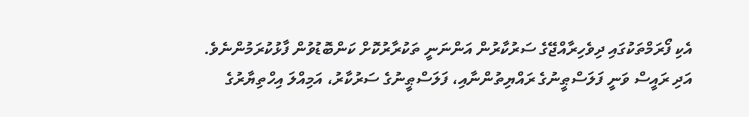އެކި ފޯރަމްތަކުގައި ދިވެހިރާއްޖޭގެ ސަރުކާރުން އަންނަނީ ތަކުރާރުކޮށް ކަންބޮޑުވުން ފާޅުކުރަމުންނެވެ.
އަދި ރައީސް ވަނީ ފަލަސްޠީނުގެ ރައްޔިތުންނާއި، ފަލަސްޠީނުގެ ސަރުކާރު، އަމިއްލަ އިހްތިޔާރުގެ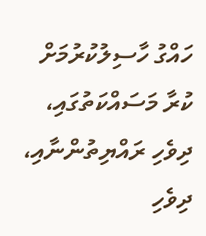ހައްގު ހާސިލުކުރުމަށް ކުރާ މަސައްކަތުގައި، ދިވެހި ރައްޔިތުންނާއި، ދިވެހި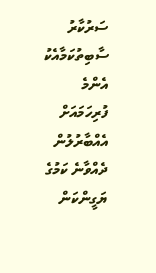ސަރުކާރު ސާބިތުކަމާއެކު އެންމެ ފުރިހަމައަށް އެއްބާރުލުން ދެއްވާނެ ކަމުގެ ޔަގީންކަން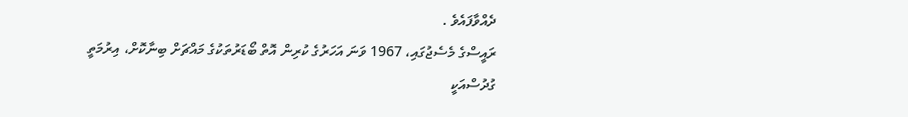ދެއްވާފައެވެ .
ރައީސްގެ މެސެޖުގައި، 1967 ވަނަ އަހަރުގެ ކުރިން އޮތް ބޯޑަރުތަކުގެ މައްޗަށް ބިނާކޮށް، އިރުމަތީ ގުދުސްއަކީ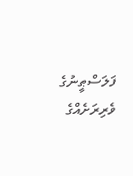ފަލަސްޠީނުގެ ވެރިރަށެއްގެ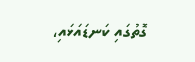ގޮތުގައި ކަނޑައަޅައި،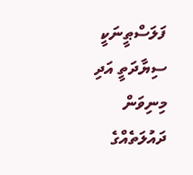ފަލަސްޠީނަކީ ސިޔާދަތީ އަދި މިނިވަން ދައުލަތެއްގެ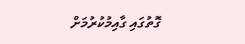ގޮތުގައި ގާއިމުކުރުމަށް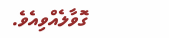ގޮވާލެއްވިއެވެ.